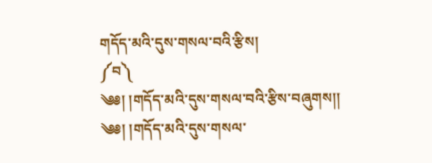གདོད་མའི་དུས་གསལ་བའི་རྩིས།
༼བ༽
༄༅། །གདོད་མའི་དུས་གསལ་བའི་རྩིས་བཞུགས།།
༄༅། །གདོད་མའི་དུས་གསལ་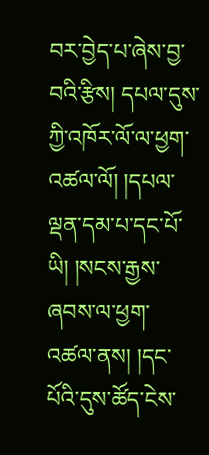བར་བྱེད་པ་ཞེས་བྱ་བའི་རྩིས། དཔལ་དུས་ཀྱི་འཁོར་ལོ་ལ་ཕྱག་འཚལ་ལོ། །དཔལ་ལྡན་དམ་པ་དང་པོ་ཡི། །སངས་རྒྱས་ཞབས་ལ་ཕྱག་འཚལ་ནས། །དང་པོའི་དུས་ཚོད་ངེས་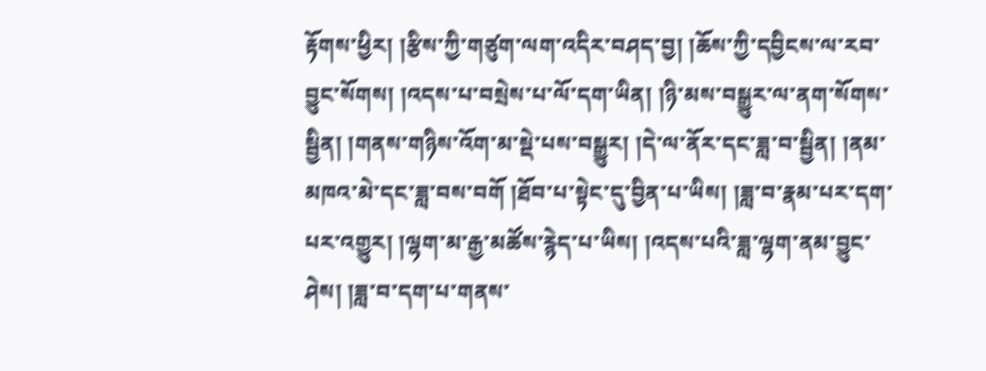རྟོགས་ཕྱིར། །རྩིས་ཀྱི་གཙུག་ལག་འདིར་བཤད་བྱ། །ཆོས་ཀྱི་དབྱིངས་ལ་རབ་བྱུང་སོགས། །འདས་པ་བསྲེས་པ་ལོ་དག་ཡིན། །ཉི་མས་བསྒྱུར་ལ་ནག་སོགས་སྦྱིན། །གནས་གཉིས་འོག་མ་སྡེ་པས་བསྒྱུར། །དེ་ལ་ནོར་དང་ཟླ་བ་སྦྱིན། །ནམ་མཁའ་མེ་དང་ཟླ་བས་བགོ །ཐོབ་པ་སྟེང་དུ་བྱིན་པ་ཡིས། །ཟླ་བ་རྣམ་པར་དག་པར་འགྱུར། །ལྷག་མ་རྒྱ་མཚོས་རྙེད་པ་ཡིས། །འདས་པའི་ཟླ་ལྷག་ནམ་བྱུང་ཤེས། །ཟླ་བ་དག་པ་གནས་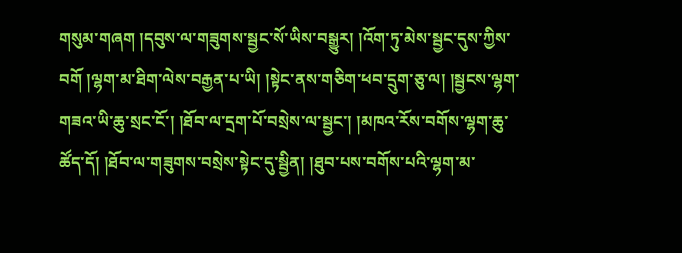གསུམ་གཞག །དབུས་ལ་གཟུགས་སྦྱང་སོ་ཡིས་བསྒྱུར། །འོག་ཏུ་མེས་སྦྱང་དུས་ཀྱིས་བགོ །ལྷག་མ་ཐིག་ལེས་བརྒྱན་པ་ཡི། །སྟེང་ནས་གཅིག་ཕབ་དྲུག་ཅུ་ལ། །སྦྱངས་ལྷག་གཟའ་ཡི་ཆུ་སྲང་ངོ་། །ཐོབ་ལ་དྲག་པོ་བསྲེས་ལ་སྦྱང་། །མཁའ་རོས་བགོས་ལྷག་ཆུ་ཚོད་དོ། །ཐོབ་ལ་གཟུགས་བསྲེས་སྟེང་དུ་སྦྱིན། །ཐུབ་པས་བགོས་པའི་ལྷག་མ་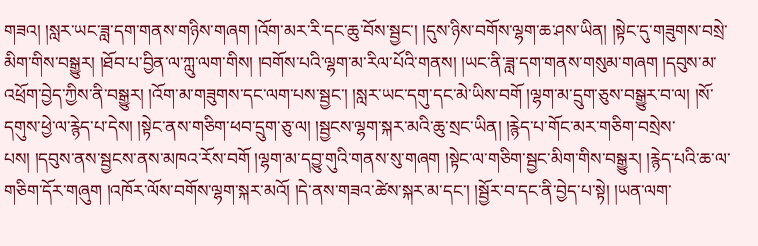གཟའ། །སླར་ཡང་ཟླ་དག་གནས་གཉིས་གཞག །འོག་མར་རི་དང་ཆུ་བོས་སྦྱང་། །དུས་ཉིས་བགོས་ལྷག་ཆ་ཤས་ཡིན། །སྟེང་དུ་གཟུགས་བསྲེ་མིག་གིས་བསྒྱུར། །ཐོབ་པ་བྱིན་ལ་ཀླུ་ལག་གིས། །བགོས་པའི་ལྷག་མ་རིལ་པོའི་གནས། །ཡང་ནི་ཟླ་དག་གནས་གསུམ་གཞག །དབུས་མ་འཕྲོག་བྱེད་ཀྱིས་ནི་བསྒྱུར། །འོག་མ་གཟུགས་དང་ལག་པས་སྦྱང་། །སླར་ཡང་དགུ་དང་མེ་ཡིས་བགོ །ལྷག་མ་དྲུག་ཅུས་བསྒྱུར་བ་ལ། །སོ་དགུས་ཕྱེ་ལ་རྙེད་པ་དེས། །སྟེང་ནས་གཅིག་ཕབ་དྲུག་ཅུ་ལ། །སྦྱངས་ལྷག་སྐར་མའི་ཆུ་སྲང་ཡིན། །རྙེད་པ་གོང་མར་གཅིག་བསྲེས་པས། །དབུས་ནས་སྦྱངས་ནས་མཁའ་རོས་བགོ །ལྷག་མ་དབྱུ་གུའི་གནས་སུ་གཞག །སྟེང་ལ་གཅིག་སྦྱང་མིག་གིས་བསྒྱུར། །རྙེད་པའི་ཆ་ལ་གཅིག་དོར་གཞུག །འཁོར་ལོས་བགོས་ལྷག་སྐར་མའོ། །དེ་ནས་གཟའ་ཚེས་སྐར་མ་དང་། །སྦྱོར་བ་དང་ནི་བྱེད་པ་སྟེ། །ཡན་ལག་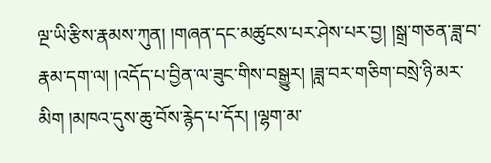ལྔ་ཡི་རྩིས་རྣམས་ཀུན། །གཞན་དང་མཚུངས་པར་ཤེས་པར་བྱ། །སྒྲ་གཅན་ཟླ་བ་རྣམ་དག་ལ། །འདོད་པ་བྱིན་ལ་ཟུང་གིས་བསྒྱུར། །ཟླ་བར་གཅིག་བསྲེ་ཉི་མར་མིག །མཁའ་དུས་ཆུ་བོས་རྙེད་པ་དོར། །ལྷག་མ་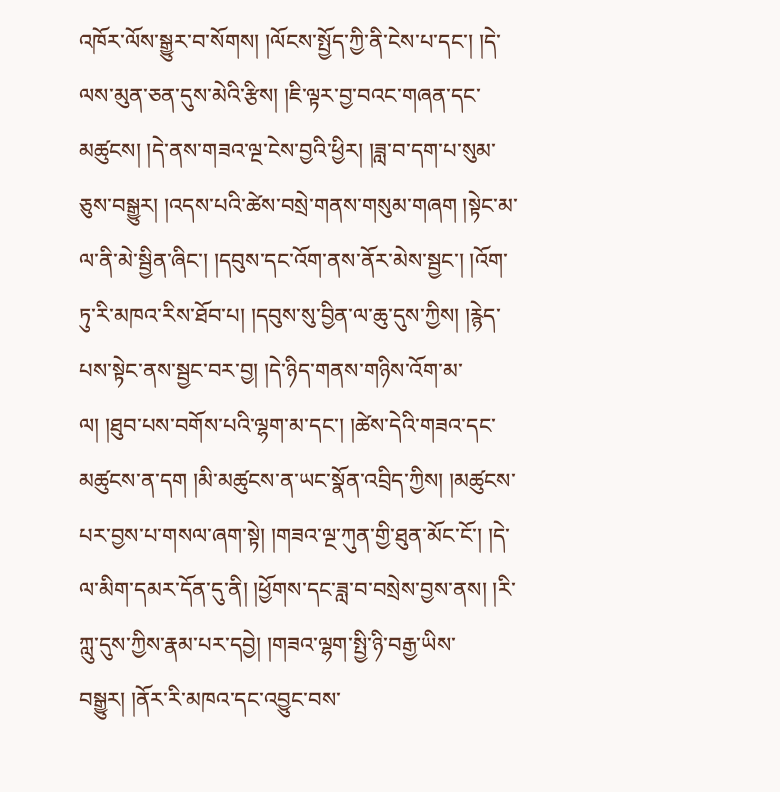འཁོར་ལོས་སྒྱུར་བ་སོགས། །ལོངས་སྤྱོད་ཀྱི་ནི་ངེས་པ་དང་། །དེ་ལས་མུན་ཅན་དུས་མེའི་རྩིས། །ཇི་ལྟར་བྱ་བའང་གཞན་དང་མཚུངས། །དེ་ནས་གཟའ་ལྔ་ངེས་བྱའི་ཕྱིར། །ཟླ་བ་དག་པ་སུམ་ཅུས་བསྒྱུར། །འདས་པའི་ཚེས་བསྲེ་གནས་གསུམ་གཞག །སྟེང་མ་ལ་ནི་མེ་སྦྱིན་ཞིང་། །དབུས་དང་འོག་ནས་ནོར་མེས་སྦྱང་། །འོག་ཏུ་རི་མཁའ་རིས་ཐོབ་པ། །དབུས་སུ་བྱིན་ལ་ཆུ་དུས་ཀྱིས། །རྙེད་པས་སྟེང་ནས་སྦྱང་བར་བྱ། །དེ་ཉིད་གནས་གཉིས་འོག་མ་ལ། །ཐུབ་པས་བགོས་པའི་ལྷག་མ་དང་། །ཚེས་དེའི་གཟའ་དང་མཚུངས་ན་དག །མི་མཚུངས་ན་ཡང་སྣོན་འབྲིད་ཀྱིས། །མཚུངས་པར་བྱས་པ་གསལ་ཞག་སྟེ། །གཟའ་ལྔ་ཀུན་གྱི་ཐུན་མོང་ངོ་། །དེ་ལ་མིག་དམར་དོན་དུ་ནི། །ཕྱོགས་དང་ཟླ་བ་བསྲེས་བྱས་ནས། །རི་ཀླུ་དུས་ཀྱིས་རྣམ་པར་དབྱེ། །གཟའ་ལྷག་སྤྱི་ཉི་བརྒྱ་ཡིས་བསྒྱུར། །ནོར་རི་མཁའ་དང་འབྱུང་བས་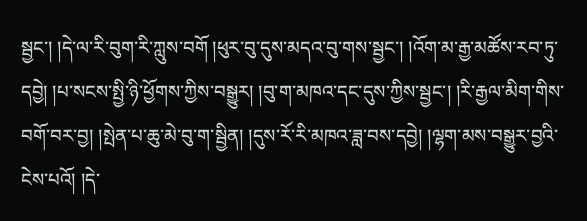སྦྱང་། །དེ་ལ་རི་བུག་རི་ཀླུས་བགོ །ཕུར་བུ་དུས་མདའ་བུ་གས་སྦྱང་། །འོག་མ་རྒྱ་མཚོས་རབ་ཏུ་དབྱེ། །པ་སངས་སྤྱི་ཉི་ཕྱོགས་ཀྱིས་བསྒྱུར། །བུ་ག་མཁའ་དང་དུས་ཀྱིས་སྦྱང་། །རི་རྒྱལ་མིག་གིས་བགོ་བར་བྱ། །སྤེན་པ་ཆུ་མེ་བུ་ག་སྦྱིན། །དུས་རོ་རི་མཁའ་ཟླ་བས་དབྱེ། །ལྷག་མས་བསྒྱུར་བྱའི་ངེས་པའོ། །དེ་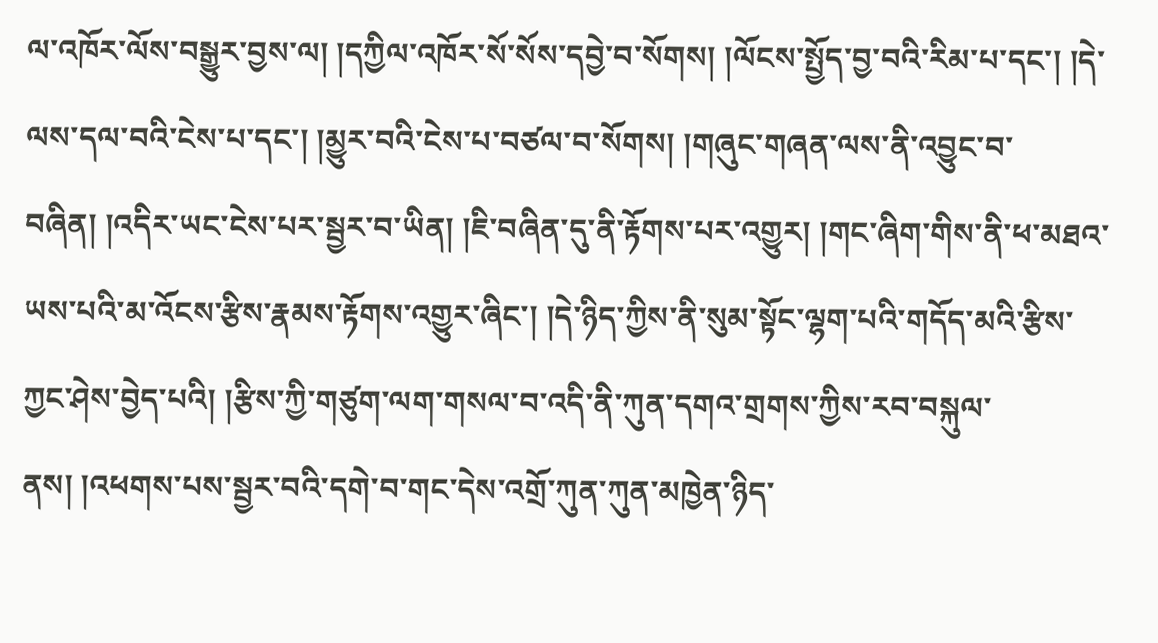ལ་འཁོར་ལོས་བསྒྱུར་བྱས་ལ། །དཀྱིལ་འཁོར་སོ་སོས་དབྱེ་བ་སོགས། །ལོངས་སྤྱོད་བྱ་བའི་རིམ་པ་དང་། །དེ་ལས་དལ་བའི་ངེས་པ་དང་། །མྱུར་བའི་ངེས་པ་བཙལ་བ་སོགས། །གཞུང་གཞན་ལས་ནི་འབྱུང་བ་བཞིན། །འདིར་ཡང་ངེས་པར་སྦྱར་བ་ཡིན། །ཇི་བཞིན་དུ་ནི་རྟོགས་པར་འགྱུར། །གང་ཞིག་གིས་ནི་ཕ་མཐའ་ཡས་པའི་མ་འོངས་རྩིས་རྣམས་རྟོགས་འགྱུར་ཞིང་། །དེ་ཉིད་ཀྱིས་ནི་སུམ་སྟོང་ལྷག་པའི་གདོད་མའི་རྩིས་ཀྱང་ཤེས་བྱེད་པའི། །རྩིས་ཀྱི་གཙུག་ལག་གསལ་བ་འདི་ནི་ཀུན་དགའ་གྲགས་ཀྱིས་རབ་བསྐུལ་ནས། །འཕགས་པས་སྦྱར་བའི་དགེ་བ་གང་དེས་འགྲོ་ཀུན་ཀུན་མཁྱེན་ཉིད་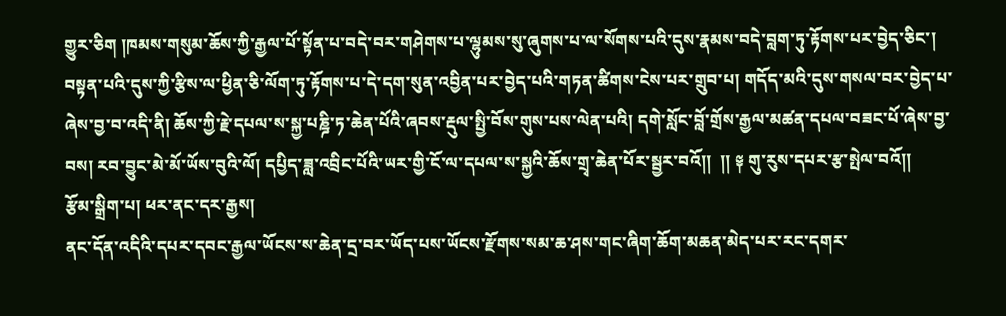གྱུར་ཅིག །ཁམས་གསུམ་ཆོས་ཀྱི་རྒྱལ་པོ་སྟོན་པ་བདེ་བར་གཤེགས་པ་ལྷུམས་སུ་ཞུགས་པ་ལ་སོགས་པའི་དུས་རྣམས་བདེ་བླག་ཏུ་རྟོགས་པར་བྱེད་ཅིང་། བསྟན་པའི་དུས་ཀྱི་རྩིས་ལ་ཕྱིན་ཅི་ལོག་ཏུ་རྟོགས་པ་དེ་དག་སུན་འབྱིན་པར་བྱེད་པའི་གཏན་ཚིགས་ངེས་པར་གྲུབ་པ། གདོད་མའི་དུས་གསལ་བར་བྱེད་པ་ཞེས་བྱ་བ་འདི་ནི། ཆོས་ཀྱི་རྗེ་དཔལ་ས་སྐྱ་པཎྜི་ཏ་ཆེན་པོའི་ཞབས་རྡུལ་སྤྱི་བོས་གུས་པས་ལེན་པའི། དགེ་སློང་བློ་གྲོས་རྒྱལ་མཚན་དཔལ་བཟང་པོ་ཞེས་བྱ་བས། རབ་བྱུང་མེ་མོ་ཡོས་བུའི་ལོ། དཔྱིད་ཟླ་འབྲིང་པོའི་ཡར་གྱི་ངོ་ལ་དཔལ་ས་སྐྱའི་ཆོས་གྲྭ་ཆེན་པོར་སྦྱར་བའོ།།  །། ༈ གུ་རུས་དཔར་རྩ་སྤེལ་བའོ།།
རྩོམ་སྒྲིག་པ། ཕར་ནང་དར་རྒྱས།
ནང་དོན་འདིའི་དཔར་དབང་རྒྱལ་ཡོངས་ས་ཆེན་དྲ་བར་ཡོད་པས་ཡོངས་རྫོགས་སམ་ཆ་ཤས་གང་ཞིག་ཆོག་མཆན་མེད་པར་རང་དགར་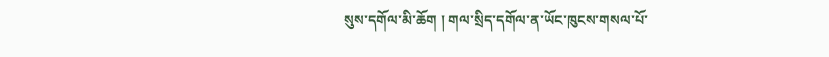སུས་དགོལ་མི་ཆོག ། གལ་སྲིད་དགོལ་ན་ཡོང་ཁུངས་གསལ་པོ་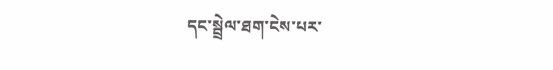དང་སྦྲེལ་ཐག་ངེས་པར་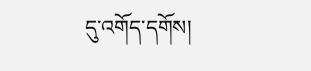དུ་འགོད་དགོས།